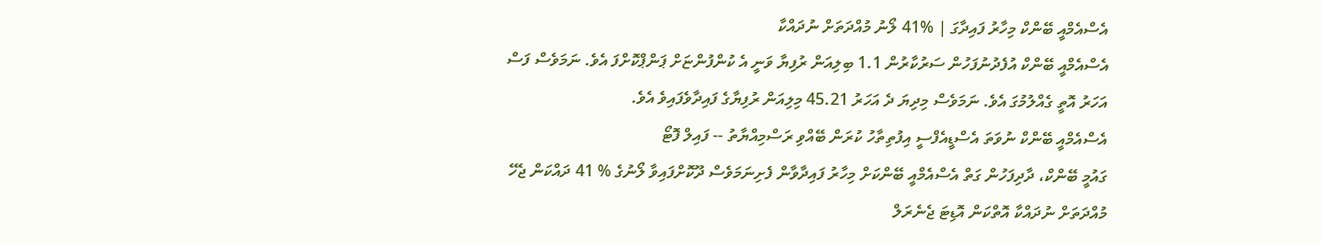އެސްއެމްއީ ބޭންކް މިހާރު ފައިދާގަ | %41 ލޯނު މުއްދަތަށް ނުދައްކާ
އެސްއެމްއީ ބޭންކް އުފެދުނުފަހުން ސަރުކާރުން 1.1 ބިލިއަން ރުފިޔާ ވަނީ އެ ކުންފުންޏަށް ޕަންޕްކޮށްފަ އެވެ. ނަމަވެސް ފަސް އަހަރު އޮތީ ގެއްލުމުގަ އެވެ. ނަމަވެސް މިދިޔަ ދެ އަހަރު 45.21 މިލިއަން ރުފިޔާގެ ފައިދާވެފައިވެ އެވެ.
އެސްއެމްއީ ބޭންކް ނުވަތަ އެސްޑީއެފްސީ އިފުތިތާހު ކުރަން ބޭއްވި ރަސްމިއްޔާތު -- ފައިލް ފޮޓޯ
ގައުމީ ބޭންކް، ދާދިފަހުން ގަތް އެސްއެމްއީ ބޭންކަށް މިހާރު ފައިދާވާން ފެށިނަމަވެސް ދޫކޮށްފައިވާ ލޯނުގެ % 41 ދައްކަން ޖެހޭ މުއްދަތަށް ނުދައްކާ އޮތްކަން އޮޑިޓަ ޖެނެރަލް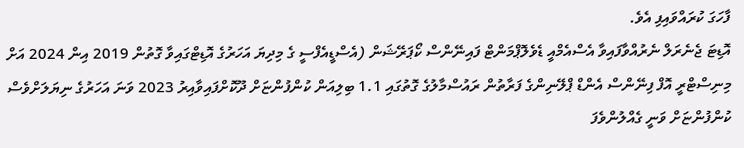ފާހަގަ ކުރައްވައިފި އެވެ.
އޮޑިޓަ ޖެނެރަލް ނެރުއްވާފައިވާ އެސްއެމްއީ ޑެވެލޮޕްމަންޓް ފައިނޭންސް ކޯޕަރޭޝަން (އެސްޑީއެފްސީ ގެ މިދިޔަ އަހަރުގެ އޮޑިޓްގައިވާ ގޮތުން 2019 އިން 2024 އަށް މިނިސްޓްރީ އޮފް ފިނޭންސް އެންޑް ޕްލޭނިންގެ ފަރާތުން ރައުސްމާލުގެ ގޮތުގައި 1.1 ބިލިއަން ކުންފުންޏަށް ދޫކޮށްފައިވާއިރު 2023 ވަނަ އަހަރުގެ ނިޔަލަށްވެސް ކުންފުންޏަށް ވަނީ ގެއްލުންވެފަ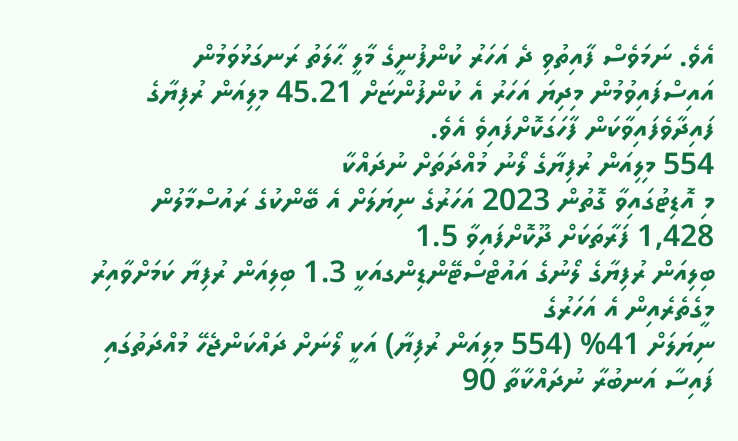އެވެ. ނަމަވެސް ފާއިތުވި ދެ އަހަރު ކުންފުނީގެ މާލީ ޙާލަތު ރަނގަޅުވަމުން އައިސްފައިވުމުން މިދިޔަ އަހަރު އެ ކުންފުންޏަށް 45.21 މިލިއަން ރުފިޔާގެ ފައިދާވެފައިވާކަން ފާހަގަކޮށްފައިވެ އެވެ.
554 މިލިއަން ރުފިޔާގެ ލޯނު މުއްދަތަށް ނުދައްކާ
މި އޮޑިޓުގައިވާ ގޮތުން 2023 އަހަރުގެ ނިޔަލަށް އެ ބޭންކުގެ ރައުސްމާލުން 1,428 ފަރާތަކަށް ދޫކޮށްފައިވާ 1.5
ބިލިއަން ރުފިޔާގެ ލޯނުގެ އައުޓްސްޓޭންޑިންގއަކީ 1.3 ބިލިއަން ރުފިޔާ ކަމަށްވާއިރު މީގެތެރެއިން އެ އަހަރުގެ
ނިޔަލަށް 41% (554 މިލިއަން ރުފިޔާ) އަކީ ލޯނަށް ދައްކަންޖެހޭ މުއްދަތުގައި ފައިސާ އަނބުރާ ނުދައްކާތާ 90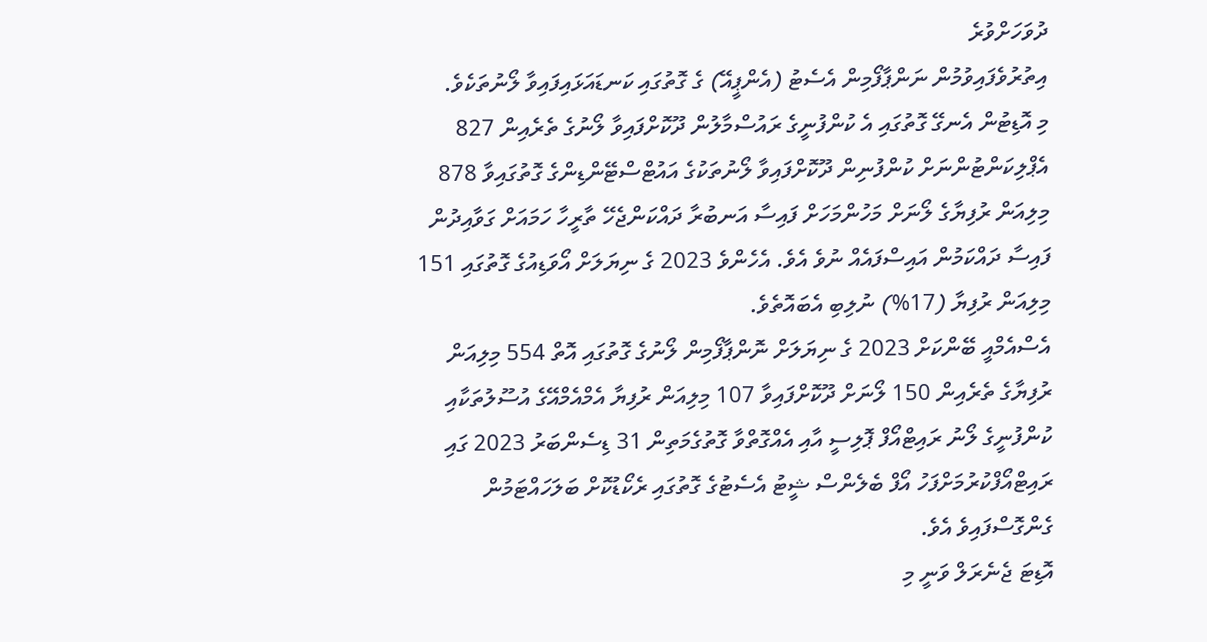ދުވަހަށްވުރެ
އިތުރުވެފައިވުމުން ނަންޕާފޯމިން އެސެޓު (އެންޕީއޭ) ގެ ގޮތުގައި ކަނޑައަޅައިފައިވާ ލޯނުތަކެވެ.
މި އޮޑިޓުން އެނގޭ ގޮތުގައި އެ ކުންފުނީގެ ރައުސްމާލުން ދޫކޮށްފައިވާ ލޯނުގެ ތެރެއިން 827 އެޕްލިކަންޓުންނަށް ކުންފުނިން ދޫކޮށްފައިވާ ލޯނުތަކުގެ އައުޓްސްޓޭންޑިންގެ ގޮތުގައިވާ 878 މިލިއަން ރުފިޔާގެ ލޯނަށް މަހުންމަހަށް ފައިސާ އަނބުރާ ދައްކަންޖެހޭ ތާރީހާ ހަމައަށް ގަވާއިދުން ފައިސާ ދައްކަމުން އައިސްފައެއް ނުވެ އެވެ. އެހެންވެ 2023 ގެ ނިޔަލަށް އޯވަޑިއުގެ ގޮތުގައި 151 މިލިއަން ރުފިޔާ (17%) ނުލިބި އެބައޮތެވެ.
އެސްއެމްއީ ބޭންކަށް 2023 ގެ ނިޔަލަށް ނޮންޕާފޯމިން ލޯނުގެ ގޮތުގައި އޮތް 554 މިލިއަން ރުފިޔާގެ ތެރެއިން 150 ލޯނަށް ދޫކޮށްފައިވާ 107 މިލިއަން ރުފިޔާ އެމްއެމްއޭގެ އުސޫލުތަކާއި ކުންފުނީގެ ލޯނު ރައިޓްއޯފް ޕޮލިސީ އާއި އެއްގޮތްވާ ގޮތުގެމަތިން 31 ޑިސެންބަރު 2023 ގައި ރައިޓްއޯފްކުރުމަށްފަހު އޯފް ބެލެންސް ޝީޓު އެސެޓުގެ ގޮތުގައި ރެކޯޑުކޮށް ބަލަހައްޓަމުން
ގެންގޮސްފައިވެ އެވެ.
އޮޑިޓަ ޖެނެރަލް ވަނީ މި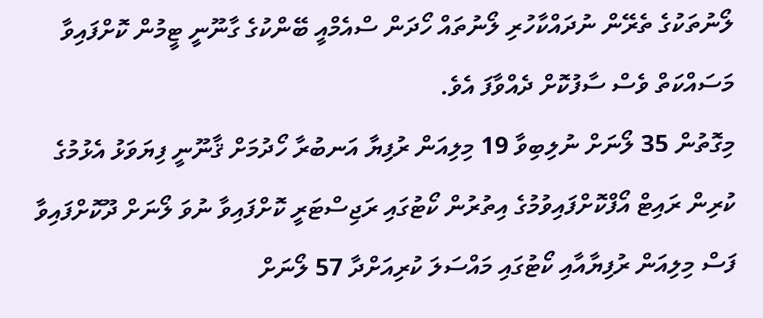ލޯނުތަކުގެ ތެރޭން ނުދައްކާހުރި ލޯނުތައް ހޯދަން ސްއެމްއީ ބޭންކުގެ ގާނޫނީ ޓީމުން ކޮށްފައިވާ މަސައްކަތް ވެސް ސާފުކޮށް ދެއްވާފަ އެވެ.
މިގޮތުން 35 ލޯނަށް ނުލިބިވާ 19 މިލިއަން ރުފިޔާ އަނބުރާ ހޯދުމަށް ޤާނޫނީ ފިޔަވަޅު އެޅުމުގެ ކުރިން ރައިޓް އޯފްކޮށްފައިވުމުގެ އިތުރުން ކޯޓުގައި ރަޖިސްޓަރީ ކޮށްފައިވާ ނުވަ ލޯނަށް ދޫކޮށްފައިވާ ފަސް މިލިއަން ރުފިޔާއާއި ކޯޓުގައި މައްސަލަ ކުރިއަށްދާ 57 ލޯނަށް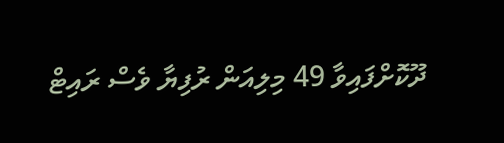ދޫކޮށްފައިވާ 49 މިލިއަން ރުފިޔާ ވެސް ރައިޓް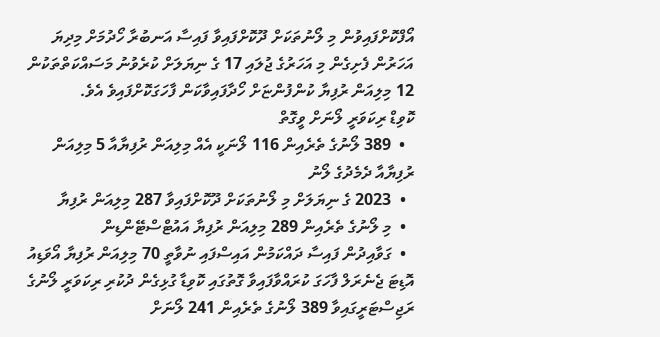އޯފްކޮށްފައިވުން މި ލޯނުތަކަށް ދޫކޮށްފައިވާ ފައިސާ އަނބުރާ ހޯދުމަށް މިދިޔަ އަހަރުން ފެށިގެން މި އަހަރުގެ ޖުލައި 17 ގެ ނިޔަލަށް ކުރެވުނު މަސައްކަތްތަކުން 12 މިލިއަން ރުފިޔާ ކުންފުންޏަށް ހޯދާފައިވާކަން ފާހަގަކޮށްފައިވެ އެވެ.
ކޮވިޑް ރިކަވަރީ ލޯނަށް ވީގޮތް
  •  389 ލޯނުގެ ތެރެއިން 116 ލޯނަކީ އެއް މިލިއަން ރުފިޔާއާ 5 މިލިއަން ރުފިޔާއާ ދެމެދުގެ ލޯނު
  •  2023 ގެ ނިޔަލަށް މި ލޯނުތަކަށް ދޫކޮށްފައިވާ 287 މިލިއަން ރުފިޔާ
  •  މި ލޯނުގެ ތެރެއިން 289 މިލިއަން ރުފިޔާ އައުޓްސްޓޭންޑިން
  •  ގަވާއިދުން ފައިސާ ދައްކަމުން އައިސްފައި ނުވާތީ 70 މިލިއަން ރުފިޔާ އޯވަޑިއު
އޮޑިޓަ ޖެނެރަލް ފާހަގަ ކުރައްވާފައިވާ ގޮތުގައި ކޮވިޑާ ގުޅިގެން ދުކުރި ރިކަވަރީ ލޯނުގެ ރަޖިސްޓަރީގައިވާ 389 ލޯނުގެ ތެރެއިން 241 ލޯނަށް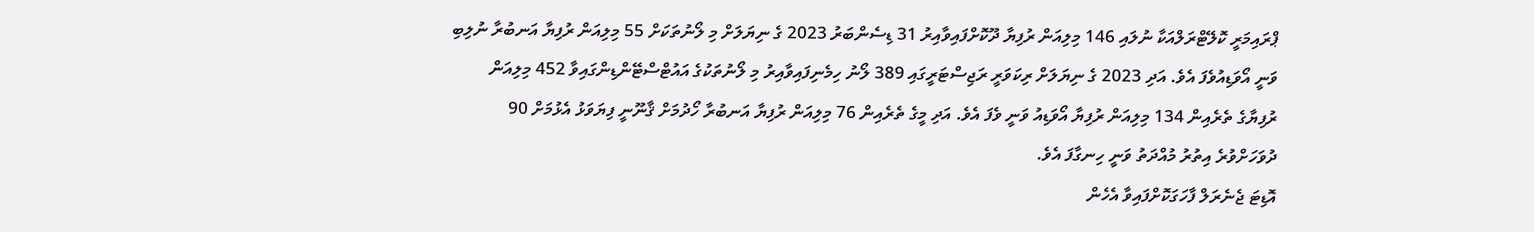ޕްރައިމަރީ ކޮލޭޓްރަލްއަކާ ނުލައި 146 މިލިއަން ރުފިޔާ ދޫކޮށްފައިވާއިރު 31 ޑިސެންބަރު 2023 ގެ ނިޔަލަށް މި ލޯނުތަކަށް 55 މިލިއަން ރުފިޔާ އަނބުރާ ނުލިބި ވަނީ އޯވަޑިއުވެފަ އެވެ. އަދި 2023 ގެ ނިޔަލަށް ރިކަވަރީ ރަޖިސްޓަރީގައި 389 ލޯނު ހިމެނިފައިވާއިރު މި ލޯނުތަކުގެ އައުޓްސްޓޭންޑިންގައިވާ 452 މިލިއަން ރުފިޔާގެ ތެރެއިން 134 މިލިއަން ރުފިޔާ އޯވަޑިއު ވަނީ ވެފަ އެވެ. އަދި މީގެ ތެރެއިން 76 މިލިއަން ރުފިޔާ އަނބުރާ ހޯދުމަށް ޤާނޫނީ ފިޔަވަޅު އެޅުމަށް 90 ދުވަހަށްވުރެ އިތުރު މުއްދަތު ވަނީ ހިނގާފަ އެވެ.
އޮޑިޓަ ޖެނެރަލް ފާހަގަކޮށްފައިވާ އެހެން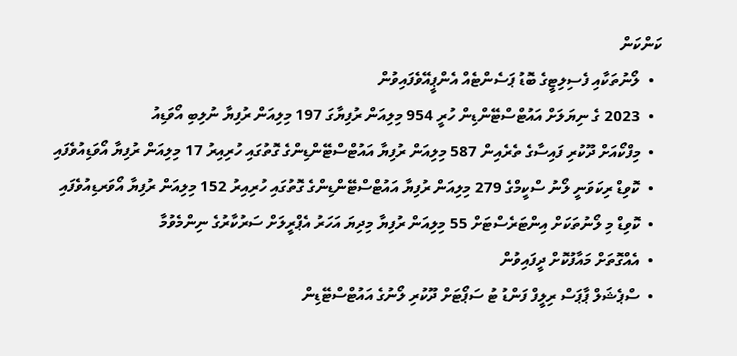ކަންކަން
  •  ލޯނުތަކާއި ފެސިލިޓީގެ ބޮޑު ޕަސެންޓެއް އެންޕީއޭވެފައިވުން
  •  2023 ގެ ނިޔަލަށް އައުޓްސްޓޭންޑިން ހުރީ 954 މިލިއަން ރުފިޔާގަ 197 މިލިއަން ރުފިޔާ ނުލިބި އޯވަޑިއު
  •  މިފްކޯއަށް ދޫކުރި ފައިސާގެ ތެރެއިން 587 މިލިއަން ރުފިޔާ އައުޓްސްޓޭންޑިންގެ ގޮތުގައި ހުރިއިރު 17 މިލިއަން ރުފިޔާ އޯވަޑިއުވެފައި
  •  ކޮވިޑް ރިކަވަނީ ލޯނު ސްކީމްގެ 279 މިލިއަން ރުފިޔާ އައުޓްސްޓޭންޑިންގެ ގޮތުގައި ހުރިއިރު 152 މިލިއަން ރުފިޔާ އޯވަރޑިއުވެފައި
  •  ކޮވިޑް މި ލޯނުތަކަށް އިންޓަރެސްޓަށް 55 މިލިއަން ރުފިޔާ މިދިޔަ އަހަރު އެޕްރީލަށް ސަރުކާރުގެ ނިންމެވުމާ
  •  އެއްގޮތަށް މައާފުކޮށް ދީފައިވުން
  •  ސްޕެޝަލް ޕާޕަސް ރިލީފް ފަންޑު ޓު ސަޕޯޓަށް ދޫކުރި ލޯނުގެ އައުޓްސްޓޭޑިން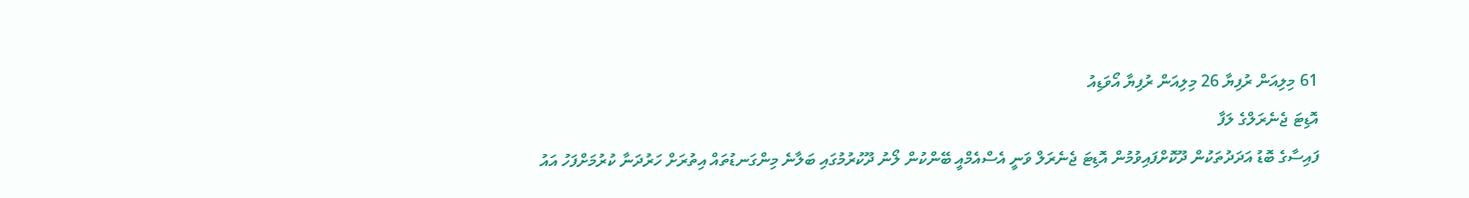61 މިލިއަން ރުފިޔާ 26 މިލިއަން ރުފިޔާ އޯވަޑިއު
އޮޑިޓަ ޖެނެރަލްގެ ލަފާ
ފައިސާގެ ބޮޑު އަދަދުތަކުން ދޫކޮށްފައިވުމުން އޮޑިޓަ ޖެނެރަލް ވަނީ އެސްއެމްއީ ބޭންކުން ލޯނު ދޫކުރުމުގައި ބަލާނެ މިންގަނޑުތައް އިތުރަށް ހަރުދަނާ ކުރުމަށްފަހު އައު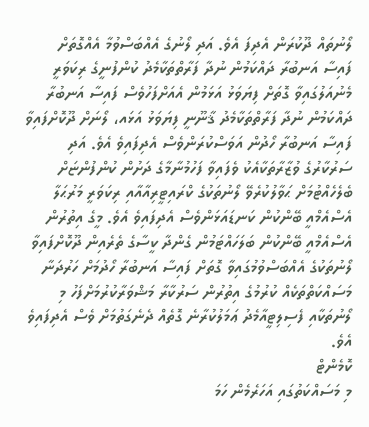ލޯނުތައް ދޫކުރަން އެދިފަ އެވެ. އަދި ލޯނުގެ އެއްބަސްވުމާ އެއްގޮތަށް ފައިސާ އަނބުރާ ދައްކަމުން ނުދާ ފަރާތްތަކާމެދު ކުންފުނީގެ ރިކަވަރީ މެނުއަލުގައިވާ ގޮތަށް ފިޔަވަޅު އަޅަމުން އެއަށްފަހުވެސް ފައިސާ އަނބުރާ ދައްކަމުން ނުދާ ފަރާތްތަކާމެދު ޤާނޫނީ ފިޔަވަޅު އަޅައ، ލޯނަށް ދޫކޮށްފައިވާ ފައިސާ އަނބުރާ ހޯދުން އަވަސްކުރަންވެސް އެދިފައިވެ އެވެ. އަދި ސަރުކާރުގެ ވުޒާރާތަކާއެކު ވެފައިވާ ފަހުމުނާމާގެ ދަށުން ކުންފުންޏަށް ބެލެހެއްޓުމަށް ޙަވާލުކުރެވޭ ލޯނުތަކުގެ ކްރައިޓީރިއާއާއި ރިކަވަރީ މަރުޙަލާ އެސްއެމްއީ ބޭންކުން ކަނޑައަޅަންވެސް އެދިފައިވެ އެވެ. މީގެ އިތުރުން އެސްއެމްއީ ބޭންކުން ބަލަހައްޓަމުން ގެންދާ ކީސާގެ ތެރެއިން ދޫކޮށްފައިވާ ލޯނުތަކުގެ އެއްބަސްވުމުގައިވާ ގޮތަށް ފައިސާ އަނބުރާ ހޯދުމަށް ހަރުދަނާ މަސައްކަތްތަކެއް ކުރުމުގެ އިތުރުން ސަރުކާރާ މަޝްވަރާކުރުމަށްފަހު މި ލޯނުތަކާއި ފެސިލިޓީއާމެދު ޢަމަލުކުރާނެ ގޮތެއް ދެނެގަތުމަށް ވެސް އެދިފައިވެ އެވެ.
ކޮމެންޓް
މި މަސައްކަތުގައި އަހަރެމެން ހަމަ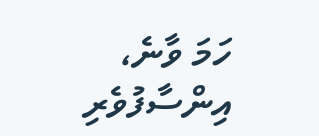ހަމަ ވާނެ، އިންސާފުވެރި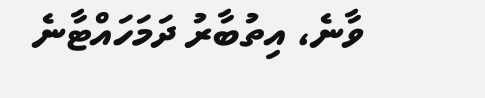ވާނެ، އިތުބާރު ދަމަހައްޓާނެ